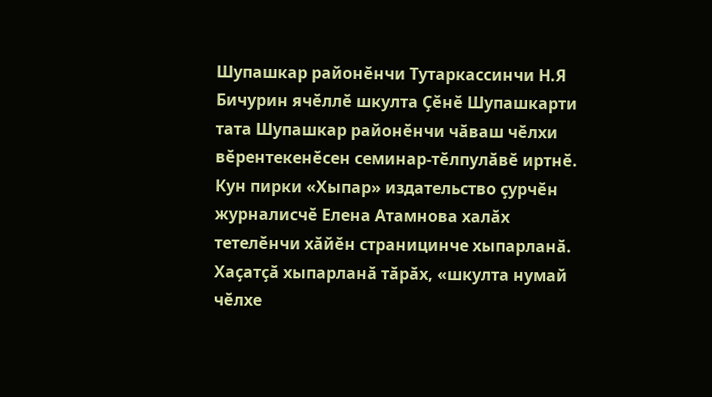Шупашкар районӗнчи Тутаркассинчи Н.Я Бичурин ячӗллӗ шкулта Ҫӗнӗ Шупашкарти тата Шупашкар районӗнчи чӑваш чӗлхи вӗрентекенӗсен семинар-тӗлпулӑвӗ иртнӗ. Кун пирки «Хыпар» издательство ҫурчӗн журналисчӗ Елена Атамнова халӑх тетелӗнчи хӑйӗн страницинче хыпарланӑ.
Хаҫатҫӑ хыпарланӑ тӑрӑх, «шкулта нумай чӗлхе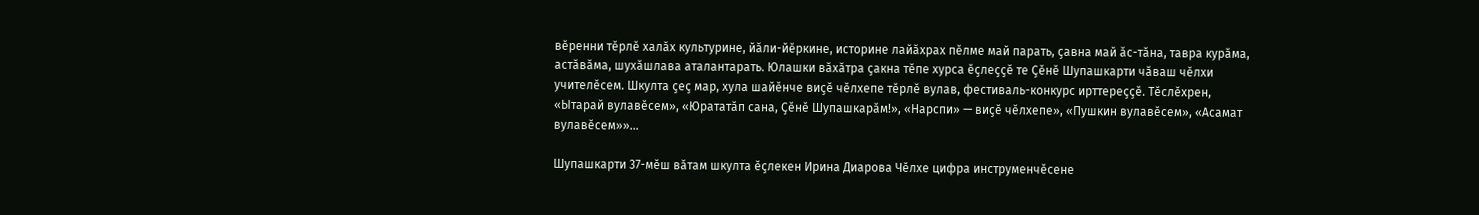вӗренни тӗрлӗ халӑх культурине, йӑли-йӗркине, историне лайӑхрах пӗлме май парать, ҫавна май ӑс-тӑна, тавра курӑма, астӑвӑма, шухӑшлава аталантарать. Юлашки вӑхӑтра ҫакна тӗпе хурса ӗҫлеҫҫӗ те Ҫӗнӗ Шупашкарти чӑваш чӗлхи учителӗсем. Шкулта ҫеҫ мар, хула шайӗнче виҫӗ чӗлхепе тӗрлӗ вулав, фестиваль-конкурс ирттереҫҫӗ. Тӗслӗхрен, «Ытарай вулавӗсем», «Юрататӑп сана, Ҫӗнӗ Шупашкарӑм!», «Нарспи» — виҫӗ чӗлхепе», «Пушкин вулавӗсем», «Асамат вулавӗсем»»...

Шупашкарти 37-мӗш вӑтам шкулта ӗҫлекен Ирина Диарова Чӗлхе цифра инструменчӗсене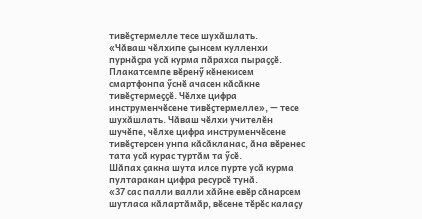тивӗҫтермелле тесе шухӑшлать.
«Чӑваш чӗлхипе ҫынсем кулленхи пурнӑҫра усӑ курма пӑрахса пыраҫҫӗ. Плакатсемпе вӗренӳ кӗнекисем смартфонпа ӳснӗ ачасен кӑсӑкне тивӗҫтермеҫҫӗ. Чӗлхе цифра инструменчӗсене тивӗҫтермелле», — тесе шухӑшлать. Чӑваш чӗлхи учителӗн шучӗпе, чӗлхе цифра инструменчӗсене тивӗҫтерсен унпа кӑсӑкланас, ӑна вӗренес тата усӑ курас туртӑм та ӳсӗ.
Шӑпах ҫакна шута илсе пурте усӑ курма пултаракан цифра ресурсӗ тунӑ.
«37 сас палли валли хӑйне евӗр сӑнарсем шутласа кӑлартӑмӑр, вӗсене тӗрӗс калаҫу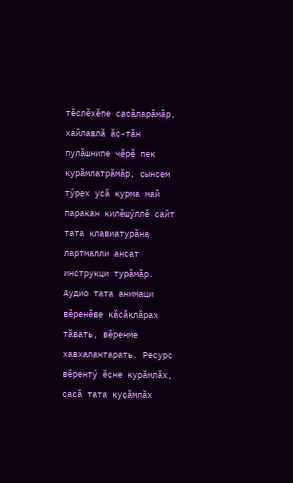тӗслӗхӗпе сасӑларӑмӑр, хайлавлӑ ӑс-тӑн пулӑшнипе чӗрӗ пек курӑмлатрӑмӑр, ҫынсем тӳрех усӑ курма май паракан килӗшӳллӗ сайт тата клавиатурӑна лартмалли ансат инструкци турӑмӑр. Аудио тата анимаци вӗренӗве кӑсӑклӑрах тӑвать, вӗренме хавхалантарать. Ресурс вӗрентӳ ӗҫне курӑмлӑх, сасӑ тата куҫӑмлӑх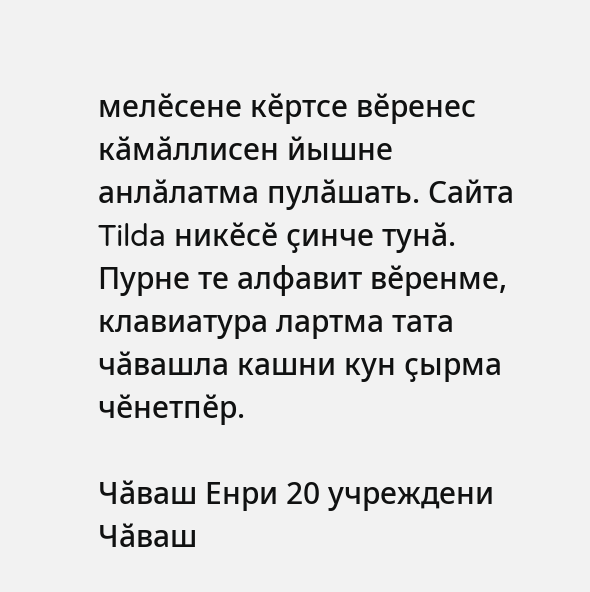мелӗсене кӗртсе вӗренес кӑмӑллисен йышне анлӑлатма пулӑшать. Сайта Tilda никӗсӗ ҫинче тунӑ. Пурне те алфавит вӗренме, клавиатура лартма тата чӑвашла кашни кун ҫырма чӗнетпӗр.

Чӑваш Енри 20 учреждени Чӑваш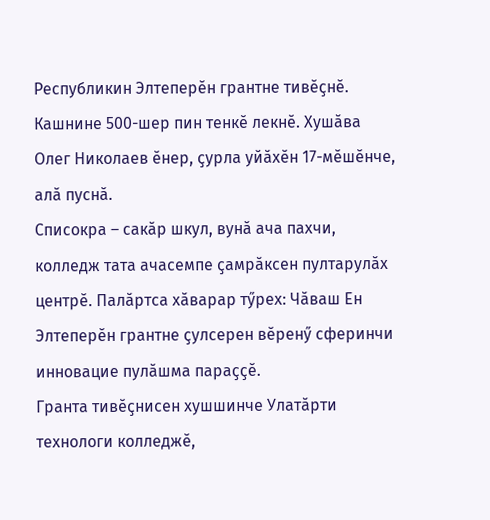Республикин Элтеперӗн грантне тивӗҫнӗ. Кашнине 500-шер пин тенкӗ лекнӗ. Хушӑва Олег Николаев ӗнер, ҫурла уйӑхӗн 17-мӗшӗнче, алӑ пуснӑ.
Списокра – сакӑр шкул, вунӑ ача пахчи, колледж тата ачасемпе ҫамрӑксен пултарулӑх центрӗ. Палӑртса хӑварар тӳрех: Чӑваш Ен Элтеперӗн грантне ҫулсерен вӗренӳ сферинчи инновацие пулӑшма параҫҫӗ.
Гранта тивӗҫнисен хушшинче Улатӑрти технологи колледжӗ,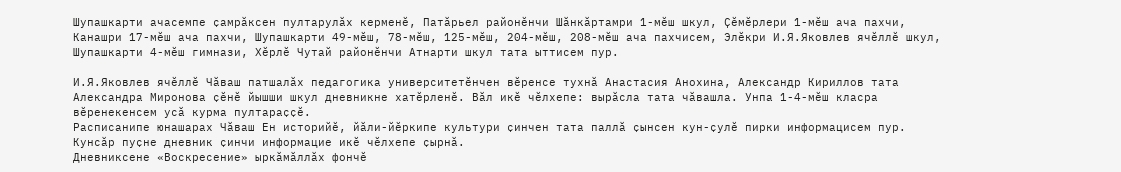Шупашкарти ачасемпе ҫамрӑксен пултарулӑх керменӗ, Патӑрьел районӗнчи Шӑнкӑртамри 1-мӗш шкул, Ҫӗмӗрлери 1-мӗш ача пахчи, Канашри 17-мӗш ача пахчи, Шупашкарти 49-мӗш, 78-мӗш, 125-мӗш, 204-мӗш, 208-мӗш ача пахчисем, Элӗкри И.Я.Яковлев ячӗллӗ шкул, Шупашкарти 4-мӗш гимнази, Хӗрлӗ Чутай районӗнчи Атнарти шкул тата ыттисем пур.

И.Я.Яковлев ячӗллӗ Чӑваш патшалӑх педагогика университетӗнчен вӗренсе тухнӑ Анастасия Анохина, Александр Кириллов тата Александра Миронова ҫӗнӗ йышши шкул дневникне хатӗрленӗ. Вӑл икӗ чӗлхепе: вырӑсла тата чӑвашла. Унпа 1-4-мӗш класра вӗренекенсем усӑ курма пултараҫҫӗ.
Расписанипе юнашарах Чӑваш Ен историйӗ, йӑли-йӗркипе культури ҫинчен тата паллӑ ҫынсен кун-ҫулӗ пирки информацисем пур. Кунсӑр пуҫне дневник ҫинчи информацие икӗ чӗлхепе ҫырнӑ.
Дневниксене «Воскресение» ыркӑмӑллӑх фончӗ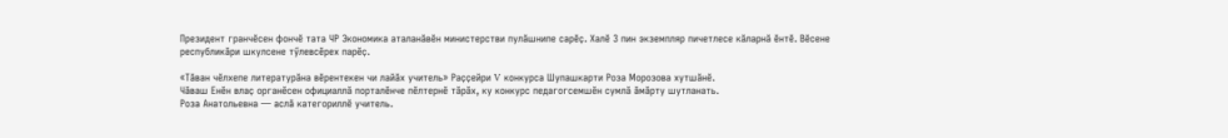Президент гранчӗсен фончӗ тата ЧР Экономика аталанӑвӗн министерстви пулӑшнипе сарӗҫ. Халӗ 3 пин экземпляр пичетлесе кӑларнӑ ӗнтӗ. Вӗсене республикӑри шкулсене тӳлевсӗрех парӗҫ.

«Тӑван чӗлхепе литературӑна вӗрентекен чи лайӑх учитель» Раҫҫейри V конкурса Шупашкарти Роза Морозова хутшӑнӗ.
Чӑваш Енӗн влаҫ органӗсен официаллӑ порталӗнче пӗлтернӗ тӑрӑх, ку конкурс педагогсемшӗн сумлӑ ӑмӑрту шутланать.
Роза Анатольевна — аслӑ категориллӗ учитель.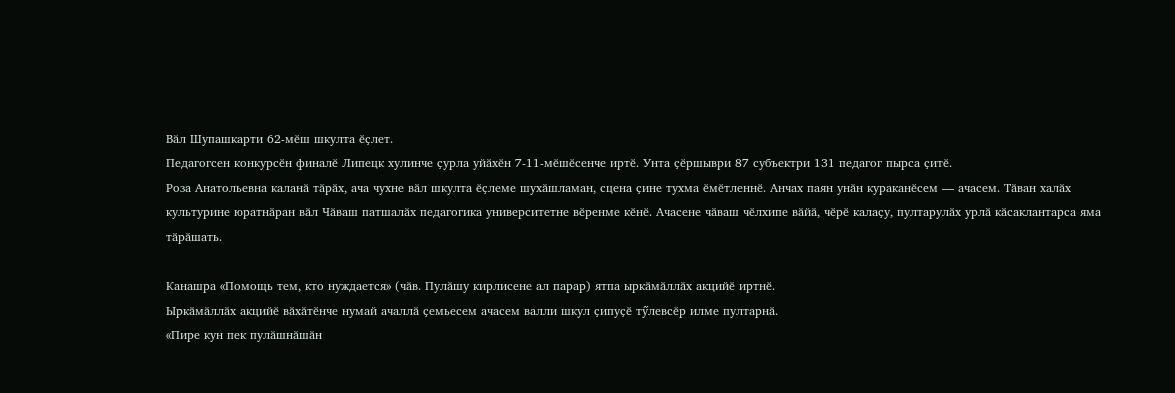Вӑл Шупашкарти 62-мӗш шкулта ӗҫлет.
Педагогсен конкурсӗн финалӗ Липецк хулинче ҫурла уйӑхӗн 7-11-мӗшӗсенче иртӗ. Унта ҫӗршыври 87 субъектри 131 педагог пырса ҫитӗ.
Роза Анатольевна каланӑ тӑрӑх, ача чухне вӑл шкулта ӗҫлеме шухӑшламан, сцена ҫине тухма ӗмӗтленнӗ. Анчах паян унӑн кураканӗсем — ачасем. Тӑван халӑх культурине юратнӑран вӑл Чӑваш патшалӑх педагогика университетне вӗренме кӗнӗ. Ачасене чӑваш чӗлхипе вӑйӑ, чӗрӗ калаҫу, пултарулӑх урлӑ кӑсаклантарса яма тӑрӑшать.

Канашра «Помощь тем, кто нуждается» (чӑв. Пулӑшу кирлисене ал парар) ятпа ыркӑмӑллӑх акцийӗ иртнӗ.
Ыркӑмӑллӑх акцийӗ вӑхӑтӗнче нумай ачаллӑ ҫемьесем ачасем валли шкул ҫипуҫӗ тӳлевсӗр илме пултарнӑ.
«Пире кун пек пулӑшнӑшӑн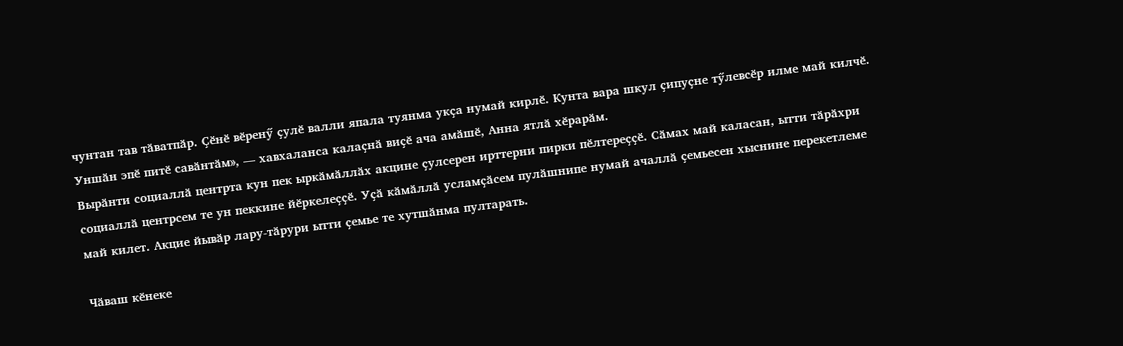чунтан тав тӑватпӑр. Ҫӗнӗ вӗренӳ ҫулӗ валли япала туянма укҫа нумай кирлӗ. Кунта вара шкул ҫипуҫне тӳлевсӗр илме май килчӗ. Уншӑн эпӗ питӗ савӑнтӑм», — хавхаланса калаҫнӑ виҫӗ ача амӑшӗ, Анна ятлӑ хӗрарӑм.
Вырӑнти социаллӑ центрта кун пек ыркӑмӑллӑх акцине ҫулсерен ирттерни пирки пӗлтереҫҫӗ. Сӑмах май каласан, ытти тӑрӑхри социаллӑ центрсем те ун пеккине йӗркелеҫҫӗ. Уҫӑ кӑмӑллӑ усламҫӑсем пулӑшнипе нумай ачаллӑ ҫемьесен хыснине перекетлеме май килет. Акцие йывӑр лару-тӑрури ытти ҫемье те хутшӑнма пултарать.

Чӑваш кӗнеке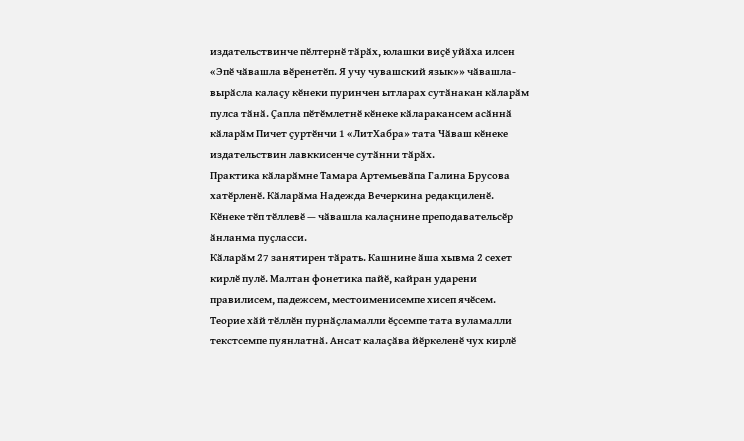издательствинче пӗлтернӗ тӑрӑх, юлашки виҫӗ уйӑха илсен «Эпӗ чӑвашла вӗренетӗп. Я учу чувашский язык»» чӑвашла-вырӑсла калаҫу кӗнеки пуринчен ытларах сутӑнакан кӑларӑм пулса тӑнӑ. Ҫапла пӗтӗмлетнӗ кӗнеке кӑларакансем асӑннӑ кӑларӑм Пичет ҫуртӗнчи 1 «ЛитХабра» тата Чӑваш кӗнеке издательствин лавккисенче сутӑнни тӑрӑх.
Практика кӑларӑмне Тамара Артемьевӑпа Галина Брусова хатӗрленӗ. Кӑларӑма Надежда Вечеркина редакциленӗ. Кӗнеке тӗп тӗллевӗ — чӑвашла калаҫнине преподавательсӗр ӑнланма пуҫласси.
Кӑларӑм 27 занятирен тӑрать. Кашнине ӑша хывма 2 сехет кирлӗ пулӗ. Малтан фонетика пайӗ, кайран ударени правилисем, падежсем, местоименисемпе хисеп ячӗсем.
Теорие хӑй тӗллӗн пурнӑҫламалли ӗҫсемпе тата вуламалли текстсемпе пуянлатнӑ. Ансат калаҫӑва йӗркеленӗ чух кирлӗ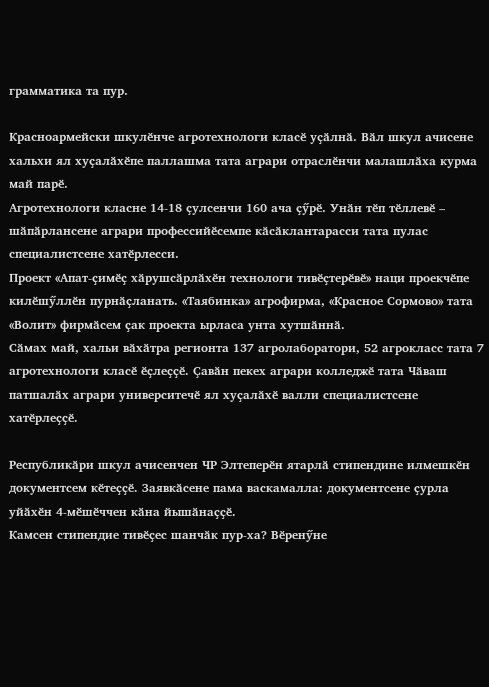грамматика та пур.

Красноармейски шкулӗнче агротехнологи класӗ уҫӑлнӑ. Вӑл шкул ачисене хальхи ял хуҫалӑхӗпе паллашма тата аграри отраслӗнчи малашлӑха курма май парӗ.
Агротехнологи класне 14-18 ҫулсенчи 160 ача ҫӳрӗ. Унӑн тӗп тӗллевӗ – шӑпӑрлансене аграри профессийӗсемпе кӑсӑклантарасси тата пулас специалистсене хатӗрлесси.
Проект «Апат-ҫимӗҫ хӑрушсӑрлӑхӗн технологи тивӗҫтерӗвӗ» наци проекчӗпе килӗшӳллӗн пурнӑҫланать. «Таябинка» агрофирма, «Красное Сормово» тата «Волит» фирмӑсем ҫак проекта ырласа унта хутшӑннӑ.
Сӑмах май, хальи вӑхӑтра регионта 137 агролаборатори, 52 агрокласс тата 7 агротехнологи класӗ ӗҫлеҫҫӗ. Ҫавӑн пекех аграри колледжӗ тата Чӑваш патшалӑх аграри университечӗ ял хуҫалӑхӗ валли специалистсене хатӗрлеҫҫӗ.

Республикӑри шкул ачисенчен ЧР Элтеперӗн ятарлӑ стипендине илмешкӗн документсем кӗтеҫҫӗ. Заявкӑсене пама васкамалла: документсене ҫурла уйӑхӗн 4-мӗшӗччен кӑна йышӑнаҫҫӗ.
Камсен стипендие тивӗҫес шанчӑк пур-ха? Вӗренӳне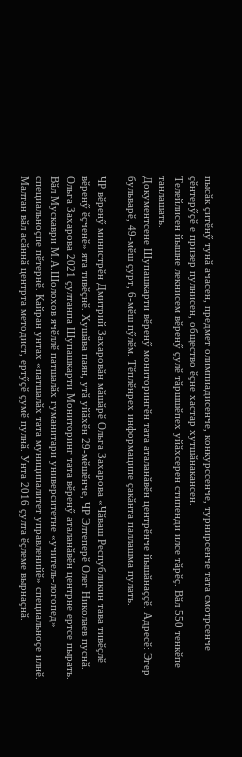пысӑк ҫитӗнӳ тунӑ ачасен, предмет олимпиадисенче, конкурссенче, турнирсенче тата смотрсенче ҫӗнтерӳҫӗ е призер пулнисен, общество ӗҫне хастар хутшӑнакансен.
Телейлисен йышне лекнисем вӗренӳ ҫулӗ тӑршшӗпех уйӑхсерен стипенди илсе тӑрӗҫ. Вӑл 550 тенкӗпе танлашать.
Документсене Шупашкарти вӗренӳ мониторингӗн тата аталанӑвӗн центрӗнче йышӑнаҫҫӗ. Адресӗ: Эгер бульварӗ, 49-мӗш ҫурт, 6-мӗш пӳлӗм. Тӗплӗнрех информаципе ҫакӑнта паллашма пулать.

ЧР вӗренӳ министрӗн Дмитрий Захаровӑн мӑшӑрӗ Ольга Захарова «Чӑваш Республикин тава тивӗҫлӗ вӗренӳ ӗҫченӗ» ята тивӗҫнӗ. Хушӑва паян, утӑ уйӑхӗн 29-мӗшӗнче, ЧР Элтеперӗ Олег Николаев пуснӑ.
Ольга Захарова 2021 ҫултанпа Шупашкарти Мониторинг тата вӗренӳ аталанӑвӗн центрне ертсе пырать. Вӑл Мускаври М.А.Шолохов ячӗллӗ патшалӑх гуманитари университетне «учитель-логопед» специальноҫпе пӗтернӗ. Кайран унтах «патшалӑх тата муниципалитет управленийӗ» специальноҫе илнӗ. Малтан вӑл асӑннӑ центрта методист, ертӳҫӗ ҫумӗ пулнӑ. Унта 2016 ҫулта ӗҫлеме вырнаҫнӑ.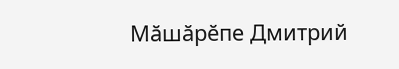Мӑшӑрӗпе Дмитрий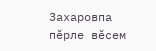Захаровпа пӗрле вӗсем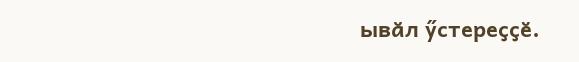ывӑл ӳстереҫҫӗ.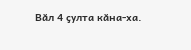Вӑл 4 ҫулта кӑна-ха.